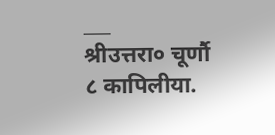___
श्रीउत्तरा० चूर्णौ ८ कापिलीया.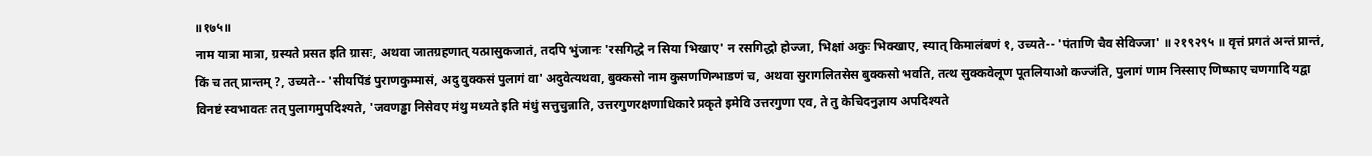॥१७५॥
नाम यात्रा मात्रा, ग्रस्यते प्रसत इति ग्रासः, अथवा जातग्रहणात् यत्प्रासुकजातं, तदपि भुंजानः 'रसगिद्धे न सिया भिखाए' न रसगिद्धो होज्जा, भिक्षां अकुः भिक्खाए, स्यात् किमालंबणं १, उच्यते-- 'पंताणि चैव सेविज्जा' ॥ २१९२९५ ॥ वृत्तं प्रगतं अन्तं प्रान्तं, किं च तत् प्रान्तम् ?, उच्यते-- 'सीयपिंडं पुराणकुम्मासं, अदु वुक्कसं पुलागं वा' अदुवेत्यथवा, बुक्कसो नाम कुसणणिन्भाडणं च, अथवा सुरागलितसेस बुक्कसो भवति, तत्थ सुक्कवेलूण पूतलियाओ कज्जंति, पुलागं णाम निस्साए णिष्फाए चणगादि यद्वा विनष्टं स्वभावतः तत् पुलागमुपदिश्यते, 'जवणड्ढा निसेवए मंथु मध्यते इति मंधुं सत्तुचुन्नाति, उत्तरगुणरक्षणाधिकारे प्रकृते इमेवि उत्तरगुणा एव, ते तु केचिदनुज्ञाय अपदिश्यते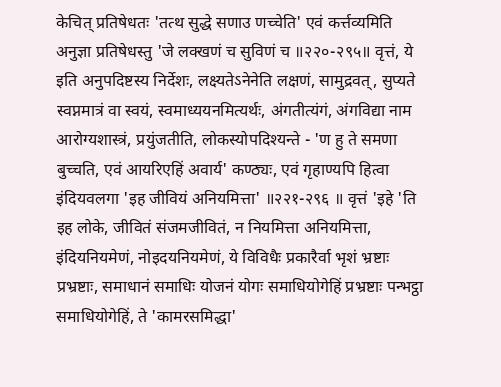केचित् प्रतिषेधतः 'तत्थ सुद्धे सणाउ णच्चेति' एवं कर्त्तव्यमिति अनुज्ञा प्रतिषेधस्तु 'जे लक्खणं च सुविणं च ॥२२०-२९५॥ वृत्तं, ये इति अनुपदिष्टस्य निर्देशः, लक्ष्यतेऽनेनेति लक्षणं, सामुद्रवत्, सुप्यते स्वप्नमात्रं वा स्वयं, स्वमाध्ययनमित्यर्थः, अंगतीत्यंगं, अंगविद्या नाम आरोग्यशास्त्रं, प्रयुंजतीति, लोकस्योपदिश्यन्ते - 'ण हु ते समणा बुच्चति, एवं आयरिएहिं अवार्य' कण्ठ्यः, एवं गृहाण्यपि हित्वा इंदियवलगा 'इह जीवियं अनियमित्ता' ॥२२१-२९६ ॥ वृत्तं 'इहे 'ति इह लोके, जीवितं संजमजीवितं, न नियमित्ता अनियमित्ता, इंदियनियमेणं, नोइदयनियमेणं, ये विविधैः प्रकारैर्वा भृशं भ्रष्टाः प्रभ्रष्टाः, समाधानं समाधिः योजनं योगः समाधियोगेहिं प्रभ्रष्टाः पन्भट्ठा समाधियोगेहिं, ते 'कामरसमिद्धा'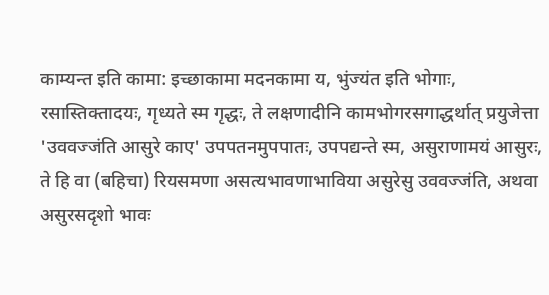काम्यन्त इति कामा: इच्छाकामा मदनकामा य, भुंज्यंत इति भोगाः, रसास्तिक्तादयः, गृध्यते स्म गृद्धः, ते लक्षणादीनि कामभोगरसगाद्धर्थात् प्रयुजेत्ता 'उववज्जंति आसुरे काए' उपपतनमुपपातः, उपपद्यन्ते स्म, असुराणामयं आसुरः, ते हि वा (बहिचा) रियसमणा असत्यभावणाभाविया असुरेसु उववज्जंति, अथवा असुरसदृशो भावः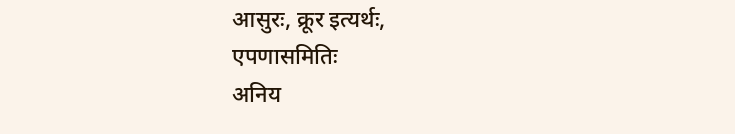आसुरः, क्रूर इत्यर्थः,
एपणासमितिः
अनिय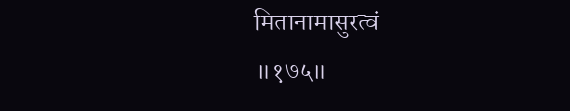मितानामासुरत्वं
॥१७५॥